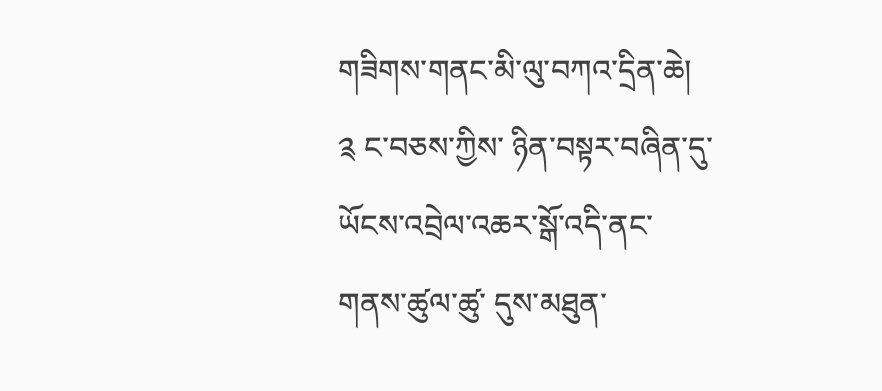གཟིགས་གནང་མི་ལུ་བཀའ་དྲིན་ཆེ།
༉ ང་བཅས་ཀྱིས་ ཉིན་བསྟར་བཞིན་དུ་
ཡོངས་འབྲེལ་འཆར་སྒོ་འདི་ནང་
གནས་ཚུལ་ཚུ་ དུས་མཐུན་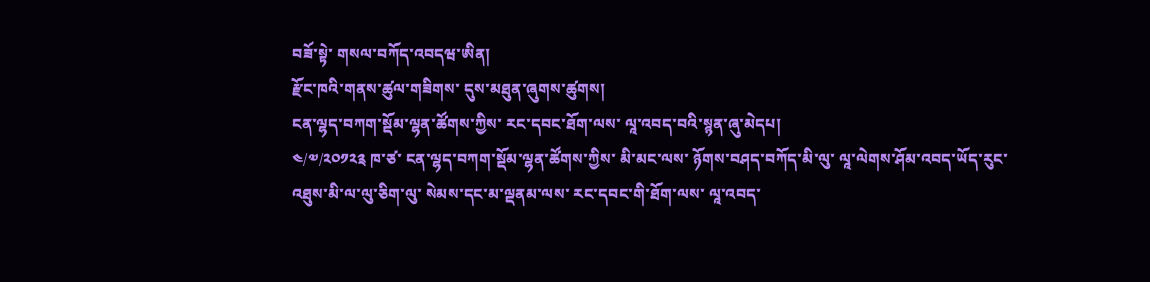བཟོ་སྟེ་ གསལ་བཀོད་འབདཝ་ཨིན།
རྫོང་ཁའི་གནས་ཚུལ་གཟིགས་ དུས་མཐུན་ཞུགས་ཚུགས།
ངན་ལྷད་བཀག་སྡོམ་ལྷན་ཚོགས་ཀྱིས་ རང་དབང་ཐོག་ལས་ ལཱ་འབད་བའི་སྙན་ཞུ་མེདཔ།
༤/༧/༢༠༡༢༉ ཁ་ཙ་ ངན་ལྷད་བཀག་སྡོམ་ལྷན་ཚོགས་ཀྱིས་ མི་མང་ལས་ ཉོགས་བཤད་བཀོད་མི་ལུ་ ལཱ་ལེགས་ཤོམ་འབད་ཡོད་རུང་ འཐུས་མི་ལ་ལུ་ཅིག་ལུ་ སེམས་དང་མ་ལྡནམ་ལས་ རང་དབང་གི་ཐོག་ལས་ ལཱ་འབད་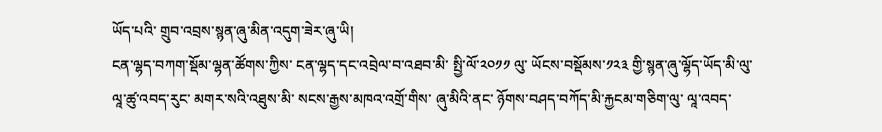ཡོད་པའི་ གྲུབ་འབྲས་སྙན་ཞུ་མིན་འདུག་ཟེར་ཞུ་ཡི།
ངན་ལྷད་བཀག་སྡོམ་ལྷན་ཚོགས་ཀྱིས་ ངན་ལྷད་དང་འབྲེལ་བ་འཐབ་མི་ སྤྱི་ལོ་༢༠༡༡ ལུ་ ཡོངས་བསྡོམས་༡༢༣ གྱི་སྙན་ཞུ་ལྷོད་ཡོད་མི་ལུ་ ལཱ་ཚུ་འབད་རུང་ མགར་སའི་འཐུས་མི་ སངས་རྒྱས་མཁའ་འགྲོ་གིས་ ཞུ་མིའི་ནང་ ཉོགས་བཤད་བཀོད་མི་རྐྱངམ་གཅིག་ལུ་ ལཱ་འབད་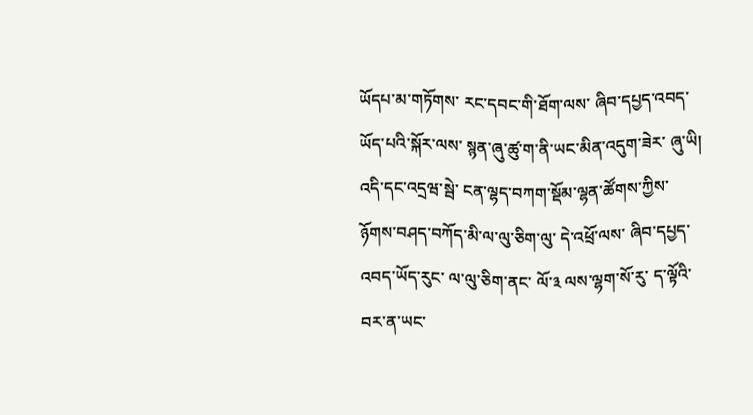ཡོདཔ་མ་གཏོགས་ རང་དབང་གི་ཐོག་ལས་ ཞིབ་དཔྱད་འབད་ཡོད་པའི་སྐོར་ལས་ སྙན་ཞུ་ཚུ་ག་ནི་ཡང་མིན་འདུག་ཟེར་ ཞུ་ཡི།
འདི་དང་འདྲཝ་སྦེ་ ངན་ལྷད་བཀག་སྡོམ་ལྷན་ཚོགས་ཀྱིས་ ཉོགས་བཤད་བཀོད་མི་ལ་ལུ་ཅིག་ལུ་ དེ་འཕྲོ་ལས་ ཞིབ་དཔྱད་འབད་ཡོད་རུང་ ལ་ལུ་ཅིག་ནང་ ལོ་༣ ལས་ལྷག་སོ་རུ་ ད་ལྟོའི་བར་ན་ཡང་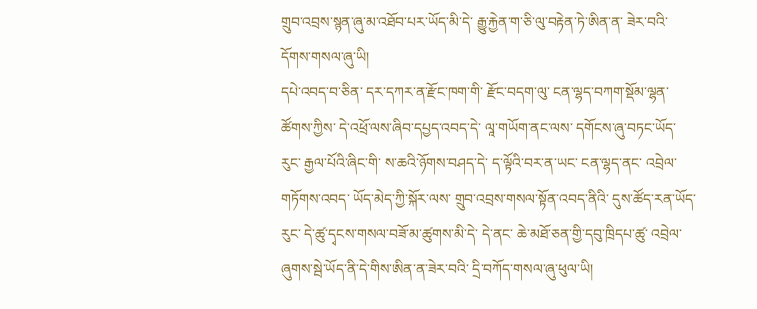གྲུབ་འབྲས་སྙན་ཞུ་མ་འཐོབ་པར་ཡོད་མི་དེ་ རྒྱུ་རྐྱེན་ག་ཅི་ལུ་བརྟེན་ཏེ་ཨིན་ན་ ཟེར་བའི་དོགས་གསལ་ཞུ་ཡི།
དཔེ་འབད་བ་ཅིན་ དར་དཀར་ན་རྫོང་ཁག་གི་ རྫོང་བདག་ལུ་ ངན་ལྷད་བཀག་སྡོམ་ལྷན་ཚོགས་ཀྱིས་ དེ་འཕྲོ་ལས་ཞིབ་དཔྱད་འབད་དེ་ ལཱ་གཡོག་ནང་ལས་ དགོངས་ཞུ་བཏང་ཡོད་རུང་ རྒྱལ་པོའི་ཞིང་གི་ ས་ཆའི་ཉོགས་བཤད་དེ་ ད་ལྟོའི་བར་ན་ཡང་ ངན་ལྷད་ནང་ འབྲེལ་གཏོགས་འབད་ ཡོད་མེད་ཀྱི་སྐོར་ལས་ གྲུབ་འབྲས་གསལ་སྟོན་འབད་ནིའི་ དུས་ཚོད་རན་ཡོད་རུང་ དེ་ཚུ་དྭངས་གསལ་བཟོ་མ་ཚུགས་མི་དེ་ དེ་ནང་ ཆེ་མཐོ་ཅན་གྱི་དབུ་ཁྲིདཔ་ཚུ་ འབྲེལ་ཞུགས་སྦེ་ཡོད་ནི་དེ་གིས་ཨིན་ན་ཟེར་བའི་ དྲི་བཀོད་གསལ་ཞུ་ཕུལ་ཡི།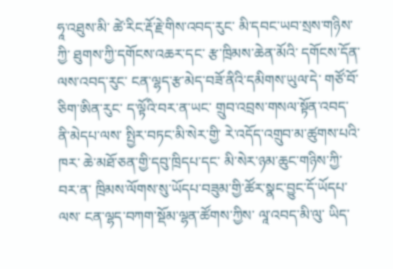ཧཱ་འཐུས་མི་ ཚེ་རིང་རྡོ་རྗེ་གིས་འབད་རུང་ མི་དབང་ཡབ་སྲས་གཉིས་ཀྱི་ ཐུགས་ཀྱི་དགོངས་འཆར་དང་ རྩ་ཁྲིམས་ཆེན་མོའི་ དགོངས་དོན་ལས་འབད་རུང་ ངན་ལྷད་རྩ་མེད་བཟོ་ནིའི་དམིགས་ཡུལ་དེ་ གཙོ་བོ་ཅིག་ཨིན་རུང་ ད་ལྟོའི་བར་ན་ཡང་ གྲུབ་འབྲས་གསལ་སྟོན་འབད་ནི་མེདཔ་ལས་ སྤྱིར་བཏང་མི་སེར་གྱི་ རེ་འདོད་འགྲུབ་མ་ཚུགས་པའི་ཁར་ ཆེ་མཐོ་ཅན་གྱི་དབུ་ཁྲིདཔ་དང་ མི་སེར་ཉམ་ཆུང་གཉིས་ཀྱི་བར་ན་ ཁྲིམས་ལོགས་སུ་ཡོདཔ་བཟུམ་གྱི་ཚོར་སྣང་བྱུང་དོ་ཡོདཔ་ལས་ ངན་ལྷད་བཀག་སྡོམ་ལྷན་ཚོགས་ཀྱིས་ ལཱ་འབད་མི་ལུ་ ཡིད་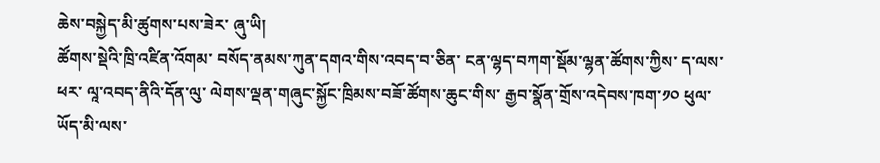ཆེས་བསྐྱེད་མི་ཚུགས་པས་ཟེར་ ཞུ་ཡི།
ཚོགས་སྡེའི་ཁྲི་འཛིན་འོགམ་ བསོད་ནམས་ཀུན་དགའ་གིས་འབད་བ་ཅིན་ ངན་ལྷད་བཀག་སྡོམ་ལྷན་ཚོགས་ཀྱིས་ ད་ལས་ཕར་ ལཱ་འབད་ནིའི་དོན་ལུ་ ལེགས་ལྡན་གཞུང་སྐྱོང་ཁྲིམས་བཟོ་ཚོགས་ཆུང་གིས་ རྒྱབ་སྣོན་གྲོས་འདེབས་ཁག་༡༠ ཕུལ་ཡོད་མི་ལས་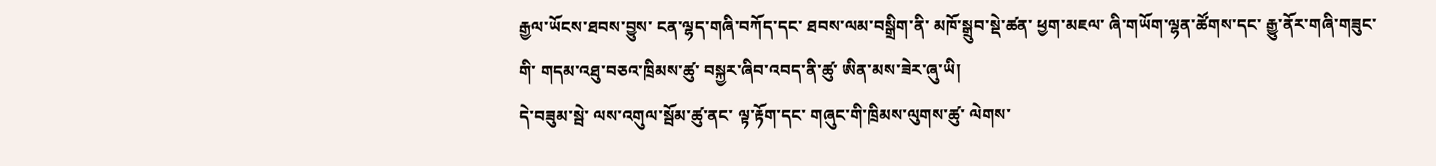རྒྱལ་ཡོངས་ཐབས་བྱུས་ ངན་ལྷད་གཞི་བཀོད་དང་ ཐབས་ལམ་བསྒྲིག་ནི་ མཁོ་སྒྲུབ་སྡེ་ཚན་ ཕྱག་མཇལ་ ཞི་གཡོག་ལྷན་ཚོགས་དང་ རྒྱུ་ནོར་གཞི་གཟུང་གི་ གདམ་འཐུ་བཅའ་ཁྲིམས་ཚུ་ བསྐྱར་ཞིབ་འབད་ནི་ཚུ་ ཨིན་མས་ཟེར་ཞུ་ཡི།
དེ་བཟུམ་སྦེ་ ལས་འགུལ་སྦོམ་ཚུ་ནང་ ལྟ་རྟོག་དང་ གཞུང་གི་ཁྲིམས་ལུགས་ཚུ་ ལེགས་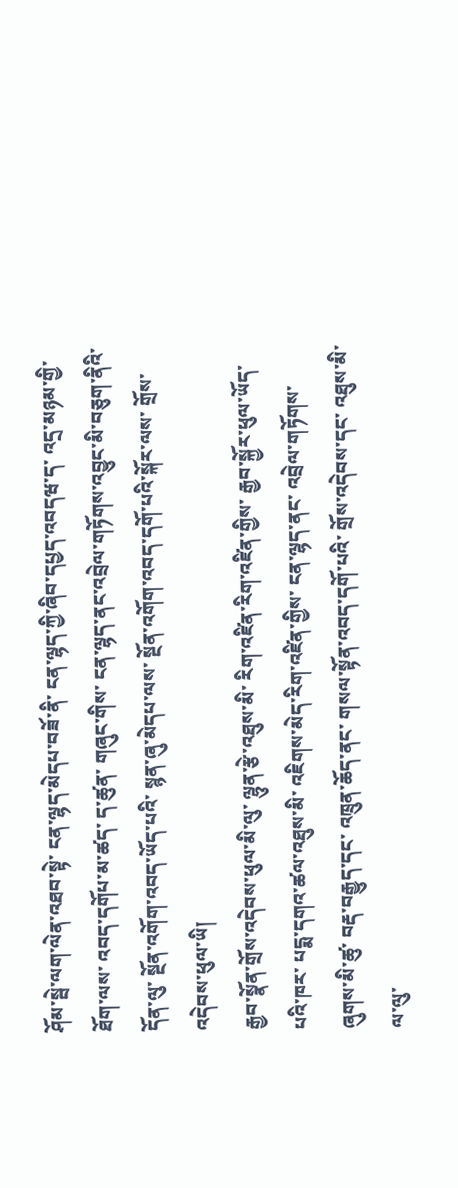ཤོམ་སྦེ་ལག་ལེན་འཐབ་སྟེ་ ངན་ལྷད་མེདཔ་བཟོ་ནི་ ངན་ལྷད་ཀྱི་ཞིབ་དཔྱད་འབདཝ་ད་ འདྲ་མཉམ་གྱི་ཐོག་ལས་ འབད་དགོཔ་མ་ཚད་ ད་ཚུན་ གཞུང་གིས་ ངན་ལྷད་ནང་འབྲེལ་གཏོགས་འབྱུང་མི་བཅུག་ནིའི་དོན་ལུ་ སྔོན་འགོག་འབད་ཡོད་པའི་ སྙན་ཞུ་མེདཔ་ལས་ སྔོན་འགོག་འབད་དགོ་པའི་སྐོར་ལས་ གྲོས་འདེབས་ཕུལ་ཡི།
རྒྱབ་སྣོན་གྲོས་འདེབས་ཕུལ་མི་ལུ་ ལྷུན་རྩེ་འཐུས་མི་ རིག་འཛིན་རིག་འཛིན་གྱིས་ རྒྱབ་སྐྱོར་ཕུལ་ཡོད་པའི་ཁར་ པདྨ་དགའ་ཚལ་འཐུས་མི་ འཇིགས་མེད་རིག་འཛིན་གྱིས་ ངན་ལྷད་ནང་ འབྲེལ་གཏོགས་ཞུགས་མི་ཚུ་ བརྡ་བརྒྱུད་དང་ འཁྲུན་ཆོད་ནང་ གསལ་སྟོན་འབད་དགོ་པའི་ གྲོས་འདེབས་དང་ འཐུས་མི་ལ་ལུ་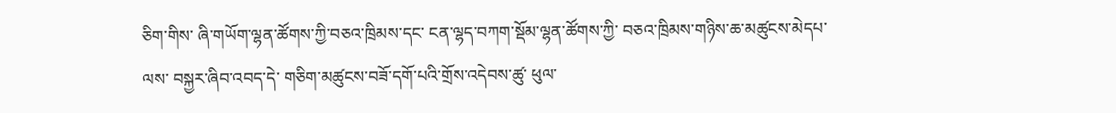ཅིག་གིས་ ཞི་གཡོག་ལྷན་ཚོགས་ཀྱི་བཅའ་ཁྲིམས་དང་ ངན་ལྷད་བཀག་སྡོམ་ལྷན་ཚོགས་ཀྱི་ བཅའ་ཁྲིམས་གཉིས་ཆ་མཚུངས་མེདཔ་ལས་ བསྐྱར་ཞིབ་འབད་དེ་ གཅིག་མཚུངས་བཟོ་དགོ་པའི་གྲོས་འདེབས་ཚུ་ ཕུལ་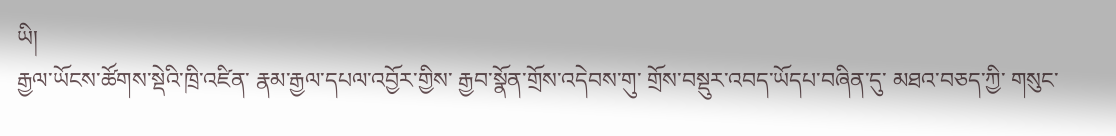ཡི།
རྒྱལ་ཡོངས་ཚོགས་སྡེའི་ཁྲི་འཛིན་ རྣམ་རྒྱལ་དཔལ་འབྱོར་གྱིས་ རྒྱབ་སྣོན་གྲོས་འདེབས་གུ་ གྲོས་བསྡུར་འབད་ཡོདཔ་བཞིན་དུ་ མཐའ་བཅད་ཀྱི་ གསུང་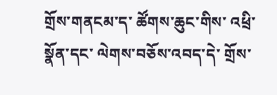གྲོས་གནངམ་ད་ ཚོགས་ཆུང་གིས་ འཕྲི་སྣོན་དང་ ལེགས་བཅོས་འབད་དེ་ གྲོས་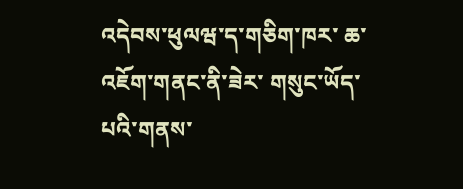འདེབས་ཕུལཝ་ད་གཅིག་ཁར་ ཆ་འཇོག་གནང་ནི་ཟེར་ གསུང་ཡོད་པའི་གནས་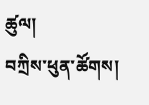ཚུལ།
བཀྲིས་ཕུན་ཚོགས།